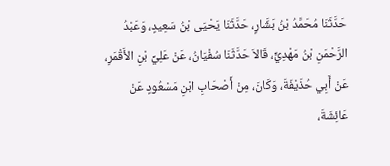حَدَّثَنَا مُحَمَّدُ بْنُ بَشَّارٍ، حَدَّثَنَا يَحْيَى بْنُ سَعِيدٍ، وَعَبْدُ الرَّحْمَنِ بْنُ مَهْدِيٍّ، قَالاَ حَدَّثَنَا سُفْيَانُ، عَنْ عَلِيِّ بْنِ الأَقْمَرِ، عَنْ أَبِي حُذَيْفَةَ، وَكَانَ، مِنْ أَصْحَابِ ابْنِ مَسْعُودٍ عَنْ عَائِشَةَ،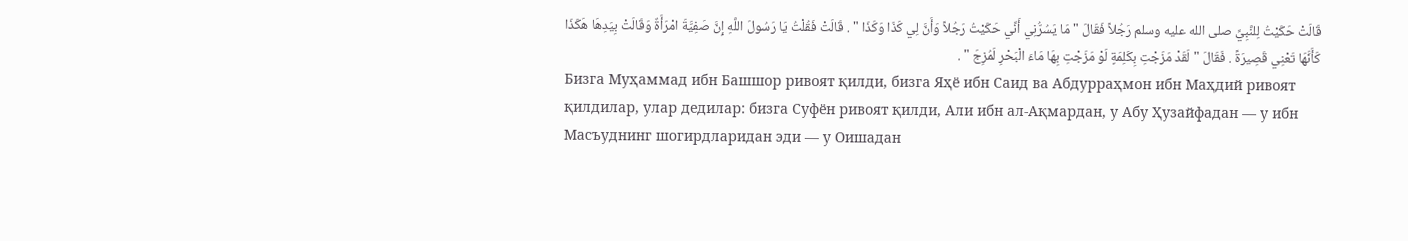قَالَتْ حَكَيْتُ لِلنَّبِيِّ صلى الله عليه وسلم رَجُلاً فَقَالَ " مَا يَسُرُّنِي أَنِّي حَكَيْتُ رَجُلاً وَأَنَّ لِي كَذَا وَكَذَا " . قَالَتْ فَقُلْتُ يَا رَسُولَ اللَّهِ إِنَّ صَفِيَّةَ امْرَأَةٌ وَقَالَتْ بِيَدِهَا هَكَذَا كَأَنَّهَا تَعْنِي قَصِيرَةً . فَقَالَ " لَقَدْ مَزَجْتِ بِكَلِمَةٍ لَوْ مَزَجْتِ بِهَا مَاءَ الْبَحْرِ لَمُزِجَ " .
Бизга Муҳаммад ибн Башшор ривоят қилди, бизга Яҳё ибн Саид ва Абдурраҳмон ибн Маҳдий ривоят қилдилар, улар дедилар: бизга Суфён ривоят қилди, Али ибн ал-Ақмардан, у Абу Ҳузайфадан — у ибн Масъуднинг шогирдларидан эди — у Оишадан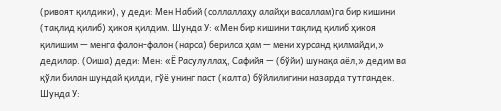(ривоят қилдики), у деди: Мен Набий (соллаллаҳу алайҳи васаллам)га бир кишини (тақлид қилиб) ҳикоя қилдим. Шунда У: «Мен бир кишини тақлид қилиб ҳикоя қилишим — менга фалон-фалон (нарса) берилса ҳам — мени хурсанд қилмайди,» дедилар. (Оиша) деди: Мен: «Ё Расулуллаҳ, Сафийя — (бўйи) шунақа аёл,» дедим ва қўли билан шундай қилди, гўё унинг паст (калта) бўйлилигини назарда тутгандек. Шунда У: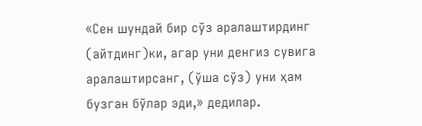«Сен шундай бир сўз аралаштирдинг (айтдинг)ки, агар уни денгиз сувига аралаштирсанг, (ўша сўз) уни ҳам бузган бўлар эди,» дедилар.